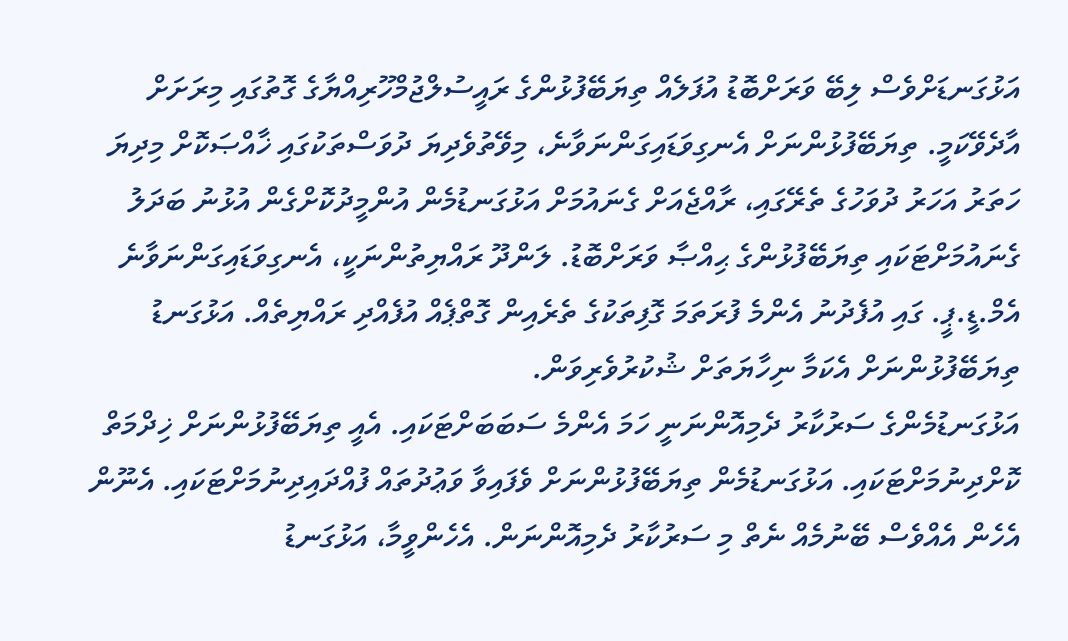އަޅުގަނޑަށްވެސް ލިބޭ ވަރަށްބޮޑު އުފަލެއް ތިޔަބޭފުޅުންގެ ރައީސުލްޖުމްހޫރިއްޔާގެ ގޮތުގައި މިރަށަށް އާދެވޭކަމީ. ތިޔަބޭފުޅުންނަށް އެނގިވަޑައިގަންނަވާނެ، މިވޭތުވެދިޔަ ދުވަސްތަކުގައި ޚާއްޞަކޮށް މިދިޔަ ހަތަރު އަހަރު ދުވަހުގެ ތެރޭގައި، ރާއްޖެއަށް ގެނައުމަށް އަޅުގަނޑުމެން އުންމީދުކޮށްގެން އުޅުނު ބަދަލު ގެނައުމަށްޓަކައި ތިޔަބޭފުޅުންގެ ޙިއްޞާ ވަރަށްބޮޑު. ލަންދޫ ރައްޔިތުންނަކީ، އެނގިވަޑައިގަންނަވާނެ އެމް.ޑީ.ޕީ. ގައި އުފެދުނު އެންމެ ފުރަތަމަ ގޮފިތަކުގެ ތެރެއިން ގޮތްޕެއް އުފެއްދި ރައްޔިތެއް. އަޅުގަނޑު ތިޔަބޭފުޅުންނަށް އެކަމާ ނިހާޔަތަށް ޝުކުރުވެރިވަން.
އަޅުގަނޑުމެންގެ ސަރުކާރު ދެމިއޮންނަނީ ހަމަ އެންމެ ސަބަބަށްޓަކައި. އެއީ ތިޔަބޭފުޅުންނަށް ޚިދްމަތް ކޮށްދިނުމަށްޓަކައި. އަޅުގަނޑުމެން ތިޔަބޭފުޅުންނަށް ވެފައިވާ ވަޢުދުތައް ފުއްދައިދިނުމަށްޓަކައި. އެނޫން އެހެން އެއްވެސް ބޭނުމެއް ނެތް މި ސަރުކާރު ދެމިއޮންނަން. އެހެންވީމާ، އަޅުގަނޑު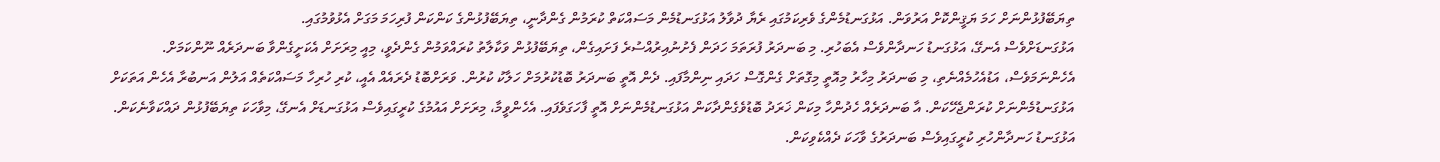ތިޔަބޭފުޅުންނަށް ހަމަ ޔަޤީންކޮށް އަރުވަން. އަޅުގަނޑުމެންގެ ވެރިކަމުގައި ރެޔާ ދުވާލު އަޅުގަނޑުމެން މަސައްކަތް ކުރަމުން ގެންދާނީ، ތިޔަބޭފުޅުންގެ ކަންކަން ފުރިހަމަ މަގަށް އެޅުވުމުގައި.
އަޅުގަނޑަށްވެސް އެނގޭ، އަޅުގަނޑު ހަނދާންވެސް އެބަހުރި. މި ބަނދަރު ފުރަތަމަ ހަދަން ފެށުނުއިރުއްސުރެ ފަށައިގެން، ތިޔަބޭފުޅުން ވަކާލާތު ކުރައްވަމުން ގެންދެވީ، މިއީ މިރަށަށް އެކަށީގެންވާ ބަނދަރެއް ނޫންކަމަށް. އެހެންނަމަވެސް، އަޑުއެހުމެއްނެތި، މި ބަނދަރު މިހާރު މިއޮތީ މިގޮތަށް ގެންގޮސް ހަދައި ނިންމާފައި. ދެން އޮތީ ބަނދަރު ބޮޑުކުރުމަށް ހަލާކު ކުރުން. ވަރަށްބޮޑު ދެރައެއް އެއީ، ކުރި ހުރިހާ މަސައްކަތެއް އަލުން އަނބުރާ އެހެން އަތަކަށް އަޅުގަނޑުމެންނަށް ކުރަންޖެހޭކަން. އާ ބަނދަރެއް ހެދުންހާ މިކަން ޚަރަދު ބޮޑުވެގެންދާކަން އަޅުގަނޑުމެންނަށް އޮތީ ފާހަގަވެފައި. އެހެންވީމާ، މިރަށަށް އައުމުގެ ކުރީގައިވެސް އަޅުގަނޑަށް އެނގޭ، މިވާހަކަ ތިޔަބޭފުޅުން ދައްކަވާނެކަން. އަޅުގަނޑު ހަނދާންހުރި ކުރީގައިވެސް ބަނދަރުގެ ވާހަކަ ދެއްކެވިކަން.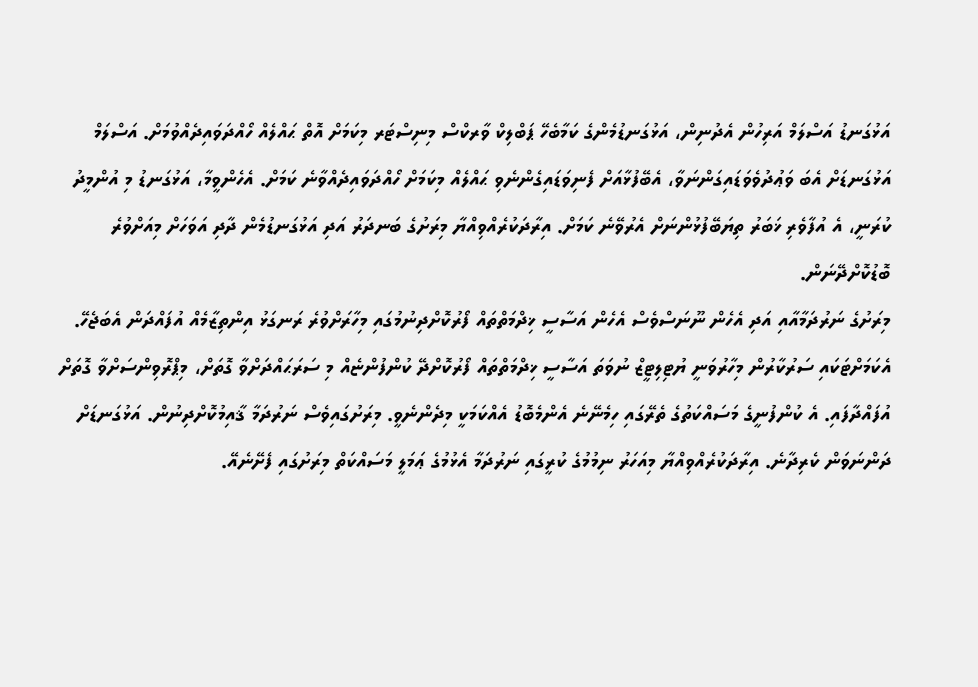އަޅުގަނޑު އަސްލަމް އަރިހުން އެދުނިން، އަޅުގަނޑުމެންގެ ކަމާބެހޭ ޕަބްލިކް ވާރކްސް މިނިސްޓަރ މިކަމަށް އޮތް ޙައްލެއް ހޯއްދަވައިދެއްވުމަށް. އަސްލަމް އަޅުގަނޑަށް އެބަ ވަޢުދުވެވަޑައިގަންނަވާ، އެބޭފުޅާއަށް ފެނިވަޑައިގެންނެވި ޙައްލެއް މިކަމަށް ހޯއްދަވައިދެއްވާނެ ކަމަށް. އެހެންވީމާ، އަޅުގަނޑު މި އުންމީދު ކުރަނީ، އެ އުފާވެރި ޚަބަރު ތިޔަބޭފުޅުންނަށް އެރުވޭނެ ކަމަށް. އިރާދަކުރެއްވިއްޔާ މިރަށުގެ ބަނދަރު އަދި އަޅުގަނޑުމެން ދާދި އަވަހަށް މިއަށްވުރެ ބޮޑުކޮށްދޭނަން.
މިރަށުގެ ނަރުދަމާއާއި އަދި އެހެން ނޫނަސްވެސް އެހެން އަސާސީ ޚިދްމަތްތައް ފޯރުކޮށްދިނުމުގައި މިހާރަށްވުރެ ރަނގަޅު އިންތިޒާމެއް އުފައްދަން އެބަޖެހޭ. އެކަމަށްޓަކައި ސަރުކާރުން މިހާރުވަނީ ޔުޓިލިޓީޒް ނުވަތަ އަސާސީ ޚިދްމަތްތައް ފޯރުކޮށްދޭ ކުންފުންޏެއް މި ސަރަޙައްދަށްވާ ގޮތަށް، މިޕްރޮވިންސަށްވާ ގޮތަށް އުފައްދާފައި. އެ ކުންފުނީގެ މަސައްކަތުގެ ތެރޭގައި ހިމެނޭނެ އެންމެބޮޑު އެއްކަމަކީ މިދެންނެވީ. މިރަށުގައިވެސް ނަރުދަމާ ޤާއިމުކޮށްދިނުން. އަޅުގަނޑަށް ދަންނަވަން ކެރިދާނެ. އިރާދަކުރެއްވިއްޔާ މިއަހަރު ނިމުމުގެ ކުރީގައި ނަރުދަމާ އެޅުމުގެ ޢަމަލީ މަސައްކަތް މިރަށުގައި ފެށޭނެއޭ.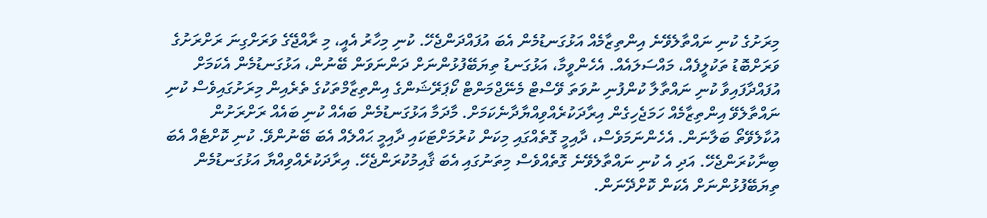މިރަށުގެ ކުނި ނައްތާލެވޭނެ އިންތިޒާމެއް އަޅުގަނޑުމެން އެބަ އުފައްދަންޖެހޭ. ކުނި މިހާރު އެއީ، މި ރާއްޖޭގެ ވަރަށްގިނަ ރަށްރަށުގެ ވަރަށްބޮޑު ތަކުލީފެއް، މައްސަލައެއް. އެހެންވީމާ، އަޅުގަނޑު ތިޔަބޭފުޅުންނަށް ދަންނަވަން ބޭނުން، އަޅުގަނޑުމެން އެކަމަށް އުފައްދާފައިވާ ކުނި ނައްތާލާ ކުންފުނި ނުވަތަ ވޭސްޓް މެނޭޖްމަންޓް ކޯޕަރޭޝަންގެ އިންތިޒާމްތަކުގެ ތެރެއިން މިރަށުގައިވެސް ކުނި ނައްތާލެވޭ އިންތިޒާމެއް ހަމަޖެހިގެން އިރާދަކުރެއްވިއްޔާދާނެކަމަށް. މާދަމާ އަޅުގަނޑުމެން ބައެއް ކުނި ބައެއް ރަށްރަށުން އުކާލެވޭތޯ ބަލާނަން. އެހެންނަމަވެސް، ދާއިމީ ގޮތެއްގައި މިކަން ކުރުމަށްޓަކައި ދާއިމީ ޙައްލެއް އެބަ ބޭނުންވޭ. ކުނި ކޮށްޓެއް އެބަ ބިނާކުރަންޖެހޭ. އަދި އެ ކުނި ނައްތާލެވޭނެ ގޮތެއްވެސް މިތަނުގައި އެބަ ޤާއިމުކުރަންޖެހޭ. އިރާދަކުރެއްވިއްޔާ އަޅުގަނޑުމެން ތިޔަބޭފުޅުންނަށް އެކަން ކޮށްދޭނަން.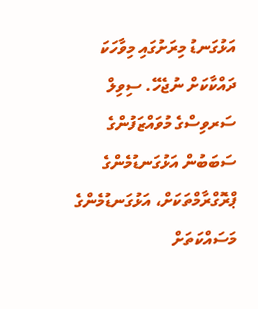އަޅުގަނޑު މިރަށުގައި މިވާހަކަ ދައްކާކަށް ނުޖެހޭ. ސިވިލް ސަރވިސްގެ މުވައްޒަފުންގެ ސަބަބުން އަޅުގަނޑުމެންގެ ޕްރޮގްރާމްތަކަށް، އަޅުގަނޑުމެންގެ މަސައްކަތަށް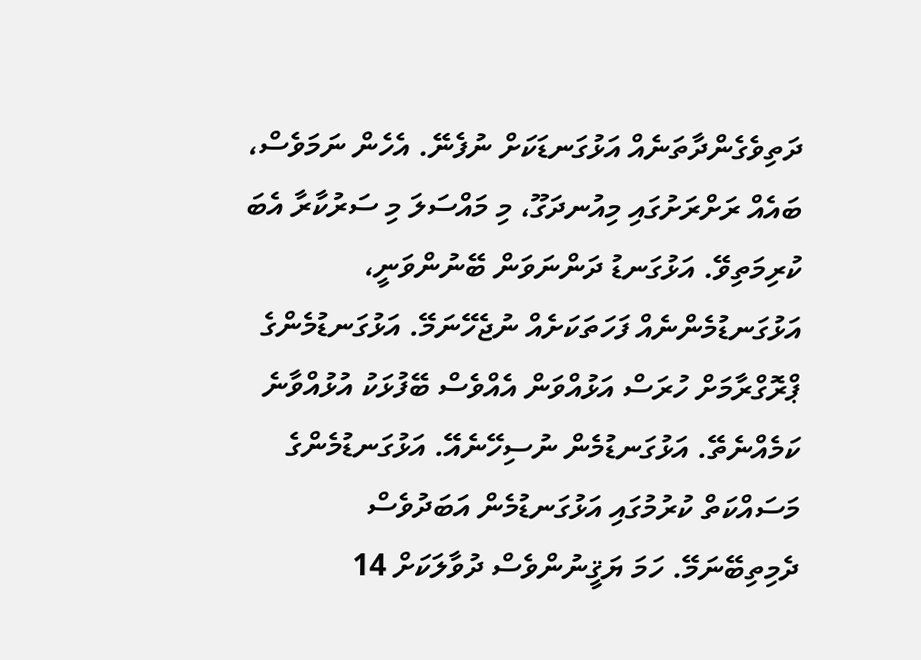ދަތިވެގެންދާތަނެއް އަޅުގަނޑަކަށް ނުފެނޭ. އެހެން ނަމަވެސް، ބައެއް ރަށްރަށުގައި މިއުނދަގޫ، މި މައްސަލަ މި ސަރުކާރާ އެބަ ކުރިމަތިވޭ. އަޅުގަނޑު ދަންނަވަން ބޭނުންވަނީ، އަޅުގަނޑުމެންނެއް ފަހަތަކަށެއް ނުޖެހޭނަމޭ. އަޅުގަނޑުމެންގެ ޕްރޮގްރާމަށް ހުރަސް އަޅުއްވަން އެއްވެސް ބޭފުޅަކު އުޅުއްވާނެ ކަމެއްނެތޭ. އަޅުގަނޑުމެން ނުސިހޭނެއޭ. އަޅުގަނޑުމެންގެ މަސައްކަތް ކުރުމުގައި އަޅުގަނޑުމެން އަބަދުވެސް ދެމިތިބޭނަމޭ. ހަމަ ޔަޤީނުންވެސް ދުވާލަކަށް 14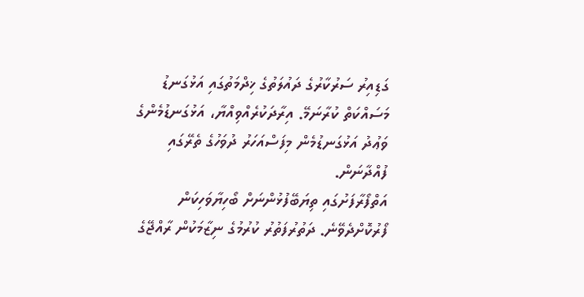ގަޑިއިރު ސަރުކާރުގެ ދައުލަތުގެ ޚިދްމަތުގައި އަޅުގަނޑު މަސައްކަތް ކުރާނަމޭ. އިރާދަކުރެއްވިއްޔާ، އަޅުގަނޑުމެންގެ ވަޢުދު އަޅުގަނޑުމެން މިފަސްއަހަރު ދުވަހުގެ ތެރޭގައި ފުއްދާނަން.
އަތްފޯރާފަށުގައި ތިޔަބޭފުޅުންނަށް ބޯހިޔާވަހިކަން ފޯރުކޮށްދެވޭނެ. ދަތުރުފަތުރު ކުރުމުގެ ނިޒާމަކުން ރާއްޖޭގެ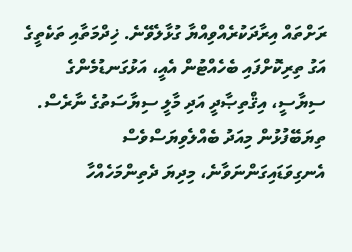ރަށްތައް އިރާދަކުރެއްވިއްޔާ ގުޅާލެވޭނެ. ޚިދްމަތާއި ތަކެތީގެ އަގު ތިރިކޮށްފައި ބެހެއްޓުން އެއީ، އަޅުގަނޑުމެންގެ ސިޔާސީ، އިޤްތިޞާދީ އަދި މާލީ ސިޔާސަތުގެ ނާރެސް. ތިޔަބޭފުޅުން މިއަދު ބެއްލެވިޔަސްވެސް އެނގިވަޑައިގަންނަވާނެ، މިދިޔަ ދެތިންމަހެއްހާ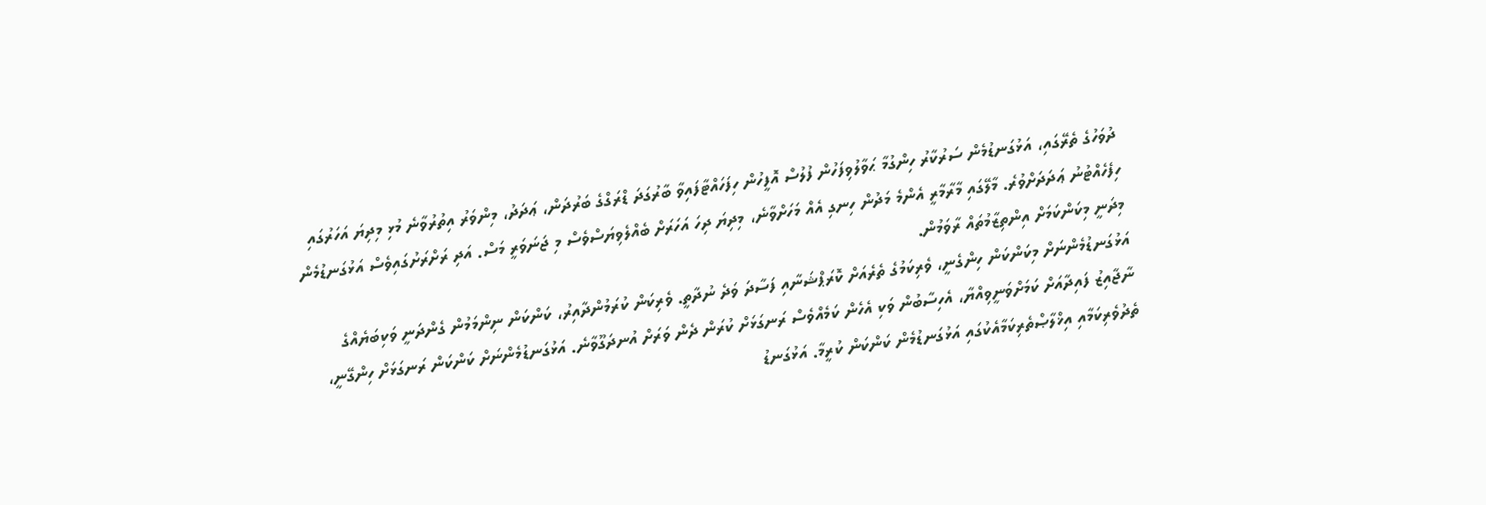ދުވަހުގެ ތެރޭގައި، އަޅުގަނޑުމެން ސަރުކާރު ހިންގުމާ ޙަވާލުވިފަހުން ފުލުސް އޮފީހުން ހިފަހައްޓާފައިވާ ބާރުގަދަ ޑްރަގްގެ ބަރުދަން، ޢަދަދު، މިންވަރު އިތުރުވާނެ މުޅި މިދިޔަ އަހަރުގައި ހިފެހެއްޓުނު ޢަދަދަށްވުރެ. މާލޭގައި މާރާމާރީ އެންމެ މަދުން ހިނގި އެއް މަހަށްވާނެ، މިދިޔަ ދިހަ އަހަރަށް ބެއްލެވިޔަސްވެސް މި ޖަނަވަރީ މަސް. އަދި ރަށްރަށުގައިވެސް އަޅުގަނޑުމެން މިދަނީ މިކަންކަމަށް އިންތިޒާމުތައް ރާވަމުން.
އަޅުގަނޑުމެންނަށް މިކަންކަން ހިންގެނީ، ވެރިކަމުގެ ތެރެއަށް ކޮރަޕްޝަނާއި ފަސާދަ ވަދެ ނުދާތީ. ވެރިކަން ކުރަމުންދާއިރު، ކަންކަން ނިންމަމުން ގެންދަނީ ވަކިބަޔެއްގެ ނާޖާއިޒު ފައިދާއަށް ކަމަށްވަނީވިއްޔާ، އެހިސާބުން ވަކި އެހެން ކަމެއްވެސް ރަނގަޅަށް ކުރަން ދެން ވަރަށް އުނދަގޫވާނެ. އަޅުގަނޑުމެންނަށް ކަންކަން ރަނގަޅަށް ހިންގޭނީ، ތެދުވެރިކަމާއި އިޚްލާޞްތެރިކަމާއެކުގައި އަޅުގަނޑުމެން ކަންކަން ކުރީމާ. އަޅުގަނޑު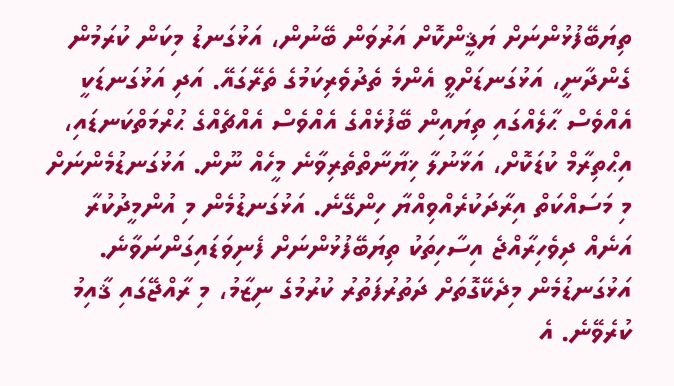ތިޔަބޭފުޅުންނަށް ޔަޤީންކޮށް އަރުވަން ބޭނުން، އަޅުގަނޑު މިކަން ކުރަމުން ގެންދާނީ، އަޅުގަނޑަށްވީ އެންމެ ތެދުވެރިކަމުގެ ތެރޭގައޭ. އަދި އަޅުގަނޑަކީ އެއްވެސް ޙާލެއްގައި ތިޔައިން ބޭފުޅެއްގެ އެއްވެސް އެއްޗެއްގެ ޙުރްމަތްކަނޑައި، އިޙްތިރާމް ކުޑަކޮށް، އަޅާނުލާ ޚިޔާނާތްތެރިވާނެ މީހެއް ނޫން. އަޅުގަނޑުމެންނަށް މި މަސައްކަތް އިރާދަކުރެއްވިއްޔާ ހިންގޭނެ. އަޅުގަނޑުމެން މި އުންމީދުކުރާ އަނެއް ދިވެހިރާއްޖެ އިސާހިތަކު ތިޔަބޭފުޅުންނަށް ފެނިވަޑައިގަންނަވާނެ.
އަޅުގަނޑުމެން މިދެކޭގޮތަށް ދަތުރުފަތުރު ކުރުމުގެ ނިޒާމު، މި ރާއްޖޭގައި ޤާއިމު ކުރެވޭނެ. އެ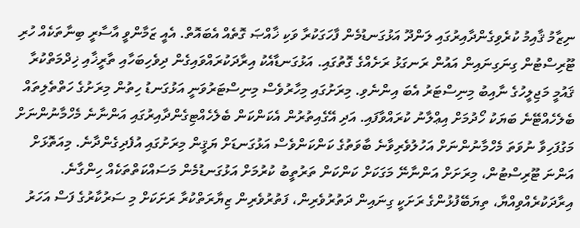ނިޒާމު ޤާއިމު ކުރެވިގެންދާއިރުގައި ލަންދޫ އަޅުގަނޑުމެން ފާހަގަކުރާ ވަކި ޚާއްޞަ ގޮތެއް އެބައޮތް. އެއީ ޒަމާންވީ އާސާރީ ބިނާތަކެއް ހުރި ޓޫރިސްޓުން ގިނަގިނައިން އައުން ރަނގަޅު ރަށެއްގެ ގޮތުގައި. އަޅުގަނޑާއެކު އިރާދަކުރައްވައިގެން ދިވެހިބަހާއި ތާރީޚާއި ޚިދްމަތްކުރާ ޤައުމީ މަޖިލީހުގެ ނާއިބު މިނިސްޓަރު އެބަ އިންނެވި. މިރަށުގައި މިހާރުވެސް މިނިސްޓަރުވަނީ އަޅުގަނޑު ހިތުން މިރަށުގެ ހަތްތެލިތައް ބެލެހެއްޓޭނެ ބަޔަކު ހޯދުމަށް އިޢްލާނު ކުރައްވާފައި. އަދި އޭގެއިތުރުން އެކަންކަން ބެލެހެއްޓިގެންދާއިރުގައި އަންނާނެ މެހްމާނުންނަށް މަގުފަހިވާ ނުވަތަ މެހްމާނުންނަށް އަހުލުވެރިވާނެ ބާވަތުގެ ކަންކަންވެސް އަޅުގަނޑަށް ޔަޤީން މިރަށުގައި އުފެދިގެންދާނެ. މިއަތޮޅަށް އަންނަ ޓޫރިސްޓުން، މިރަށަށް އަންނާނޭ މަގަކަށް ކަންކަން ތަރުތީބު ކުރުމަށް އަޅުގަނޑުމެން މަސައްކަތްތަކެއް ހިންގާނެ. އިރާދަކުރެއްވިއްޔާ، ތިޔަބޭފުޅުންގެ ރަށަކީ ގިނައިން ދަތުރުވެރިން، ފަތުރުވެރިން ޒިޔާރަތްކުރާ ރަށަކަށް މި ސަރުކާރުގެ ފަސް އަހަރު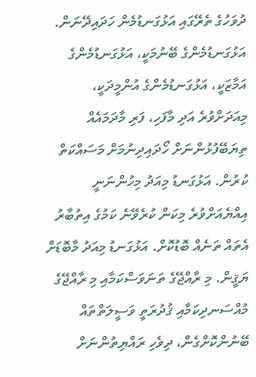ދުވަހުގެ ތެރޭގައި އަޅުގަނޑުމެން ހަދައިދޭނަން.
އަޅުގަނޑުމެންގެ ބޭނުމަކީ، އަޅުގަނޑުމެންގެ އަމާޒަކީ، އަޅުގަނޑުމެންގެ އުންމީދަކީ، މިއަދަށްވުރެ އަދި މާފަހި، ފަރި މާދަމައެއް ތިޔަބޭފުޅުންނަށް ހޯދައިދިނުމަށް މަސައްކަތް ކުރުން. އަޅުގަނޑު މިއަދު މިހުންނަނީ އިއްޔެއަށްވުރެ މިކަން ކުރެވޭނެ ކަމުގެ އިތުބާރު އެތައް ތަނެއް ބޮޑުކޮށް. އަޅުގަނޑު މިއަދު މާބޮޑަށް ޔަޤީން. މި ރާއްޖޭގެ ތަނަވަސްކަމާއި މި ރާއްޖޭގެ މުއްސަނދިކަމާއި ޤުދުރަތީ ވަސީލަތްތައް ބޭނުންކޮށްގެން، ދިވެހި ރައްޔިތުންނަށް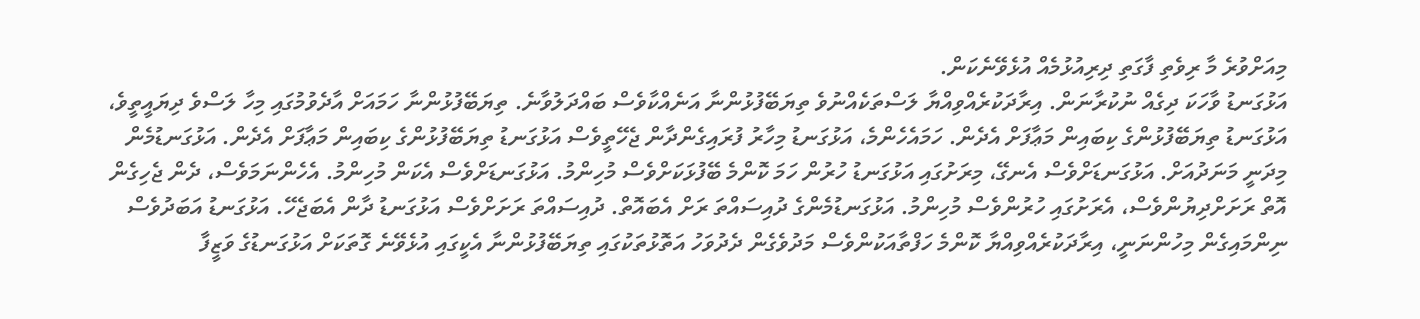މިއަށްވުރެ މާ ރިވެތި ފާގަތި ދިރިއުޅުމެއް އުޅެވޭނެކަން.
އަޅުގަނޑު ވާހަކަ ދިގެއް ނުކުރާނަން. އިރާދަކުރެއްވިއްޔާ ލަސްތަކެއްނުވެ ތިޔަބޭފުޅުންނާ އަނެއްކާވެސް ބައްދަލުވާނެ. ތިޔަބޭފުޅުންނާ ހަމައަށް އާދެވުމުގައި މިހާ ލަސްވެ ދިޔައީތީވެ، އަޅުގަނޑު ތިޔަބޭފުޅުންގެ ކިބައިން މަޢާފަށް އެދެން. ހަމައެހެންމެ، އަޅުގަނޑު މިހާރު ފުރައިގެންދާން ޖެހޭތީވެސް އަޅުގަނޑު ތިޔަބޭފުޅުންގެ ކިބައިން މަޢާފަށް އެދެން. އަޅުގަނޑުމެން މިދަނީ މަނަދުއަށް. އަޅުގަނޑަށްވެސް އެނގޭ، މިރަށުގައި އަޅުގަނޑު ހުރުން ހަމަ ކޮންމެ ބޭފުޅަކަށްވެސް މުހިންމު. އަޅުގަނޑަށްވެސް އެކަން މުހިންމު. އެހެންނަމަވެސް، ދެން ޖެހިގެން އޮތް ރަށަށްދިޔުންވެސް، އެރަށުގައި ހުރުންވެސް މުހިންމު. އަޅުގަނޑުމެންގެ ދުއިސައްތަ ރަށް އެބައޮތް. ދުއިސައްތަ ރަށަށްވެސް އަޅުގަނޑު ދާން އެބަޖެހޭ. އަޅުގަނޑު އަބަދުވެސް ނިންމައިގެން މިހުންނަނީ، އިރާދަކުރެއްވިއްޔާ ކޮންމެ ހަފްތާއަކުންވެސް މަދުވެގެން ދެދުވަހު އަތޮޅުތަކުގައި ތިޔަބޭފުޅުންނާ އެކީގައި އުޅެވޭނެ ގޮތަކަށް އަޅުގަނޑުގެ ވަޒީފާ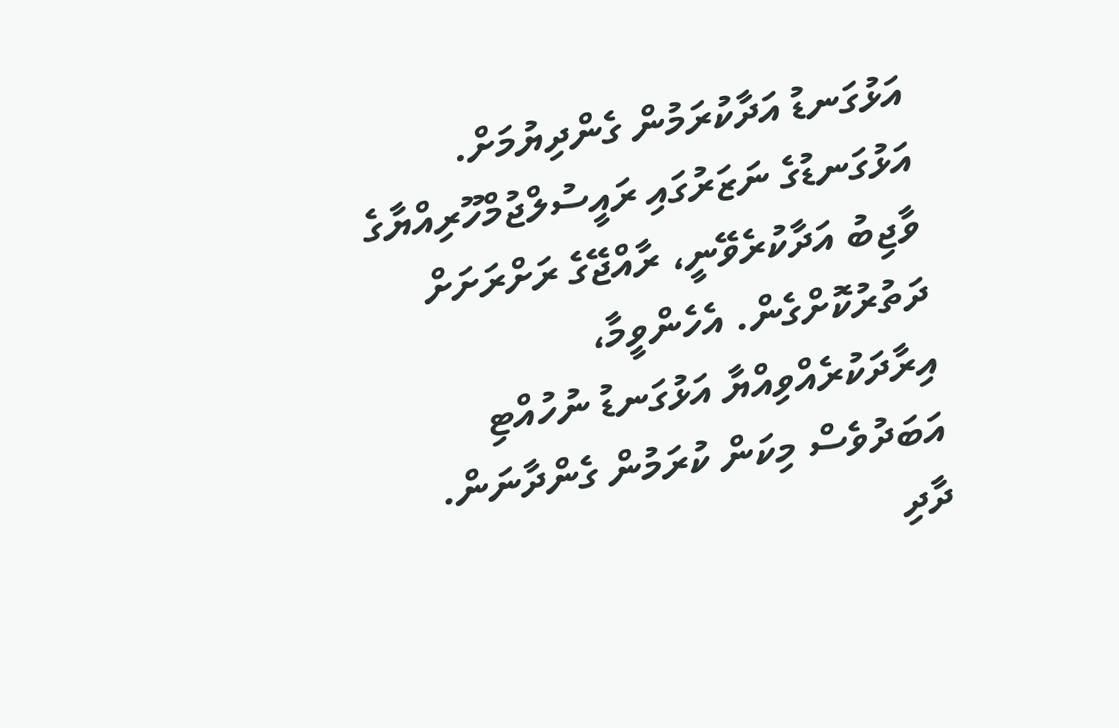އަޅުގަނޑު އަދާކުރަމުން ގެންދިޔުމަށް. އަޅުގަނޑުގެ ނަޒަރުގައި ރައީސުލްޖުމްހޫރިއްޔާގެ ވާޖިބު އަދާކުރެވޭނީ، ރާއްޖޭގެ ރަށްރަށަށް ދަތުރުކޮށްގެން. އެހެންވީމާ، އިރާދަކުރެއްވިއްޔާ އަޅުގަނޑު ނުހުއްޓި އަބަދުވެސް މިކަން ކުރަމުން ގެންދާނަން. ދާދި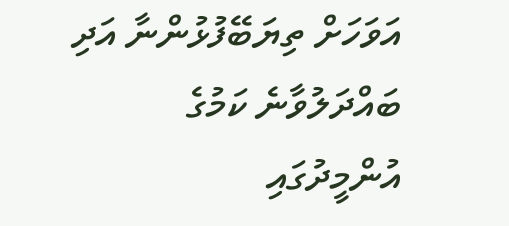އަވަހަށް ތިޔަބޭފުޅުންނާ އަދި ބައްދަލުވާނެ ކަމުގެ އުންމީދުގައި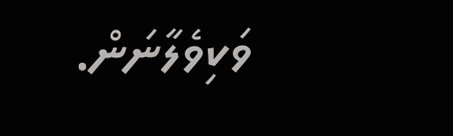ވަކިވެލާނަން.